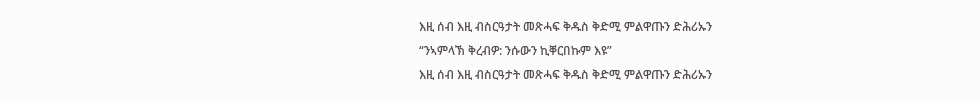እዚ ሰብ እዚ ብስርዓታት መጽሓፍ ቅዱስ ቅድሚ ምልዋጡን ድሕሪኡን
“ንኣምላኽ ቅረብዎ: ንሱውን ኪቐርበኩም እዩ”
እዚ ሰብ እዚ ብስርዓታት መጽሓፍ ቅዱስ ቅድሚ ምልዋጡን ድሕሪኡን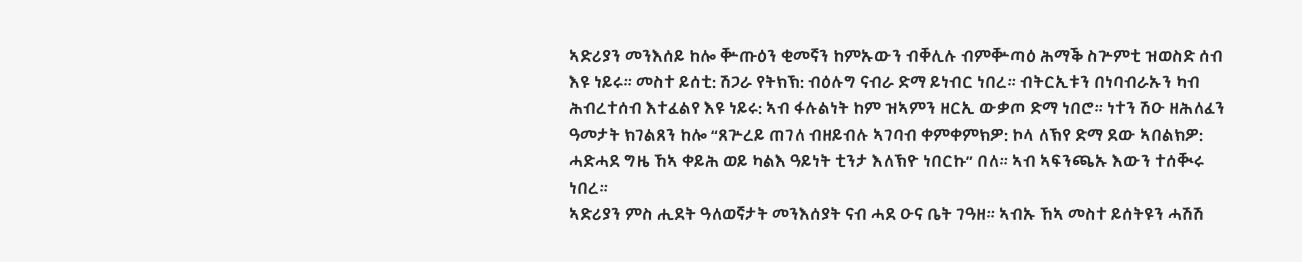ኣድሪያን መንእሰይ ከሎ ቝጡዕን ቂመኛን ከምኡውን ብቐሊሉ ብምቝጣዕ ሕማቕ ስጕምቲ ዝወስድ ሰብ እዩ ነይሩ። መስተ ይሰቲ: ሽጋራ የትክኽ: ብዕሉግ ናብራ ድማ ይነብር ነበረ። ብትርኢቱን በነባብራኡን ካብ ሕብረተሰብ እተፈልየ እዩ ነይሩ: ኣብ ፋሉልነት ከም ዝኣምን ዘርኢ ውቃጦ ድማ ነበሮ። ነተን ሽዑ ዘሕለፈን ዓመታት ክገልጸን ከሎ “ጸጕረይ ጠገለ ብዘይብሉ ኣገባብ ቀምቀምክዎ: ኮላ ለኽየ ድማ ደው ኣበልክዎ: ሓድሓደ ግዜ ኸኣ ቀይሕ ወይ ካልእ ዓይነት ቲንታ እለኽዮ ነበርኩ” በለ። ኣብ ኣፍንጫኡ እውን ተሰቚሩ ነበረ።
ኣድሪያን ምስ ሒደት ዓለወኛታት መንእሰያት ናብ ሓደ ዑና ቤት ገዓዘ። ኣብኡ ኸኣ መስተ ይሰትዩን ሓሽሽ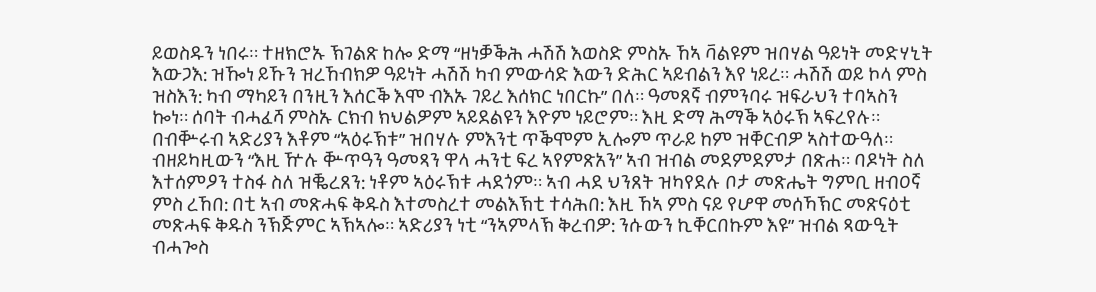ይወስዱን ነበሩ። ተዘክሮኡ ኽገልጽ ከሎ ድማ “ዘነቓቕሕ ሓሽሽ እወስድ ምስኡ ኸኣ ቫልዩም ዝበሃል ዓይነት መድሃኒት እውጋእ: ዝዀነ ይኹን ዝረኸብክዎ ዓይነት ሓሽሽ ካብ ምውሳድ እውን ድሕር ኣይብልን እየ ነይረ። ሓሽሽ ወይ ኮላ ምስ ዝስእን: ካብ ማካይን በንዚን እሰርቕ እሞ ብእኡ ገይረ እሰክር ነበርኩ” በለ። ዓመጸኛ ብምንባሩ ዝፍራህን ተባኣስን ኰነ። ሰባት ብሓፈሻ ምስኡ ርክብ ክህልዎም ኣይደልዩን እዮም ነይሮም። እዚ ድማ ሕማቕ ኣዕሩኽ ኣፍረየሉ።
በብቝሩብ ኣድሪያን እቶም “ኣዕሩኽቱ” ዝበሃሉ ምእንቲ ጥቕሞም ኢሎም ጥራይ ከም ዝቐርብዎ ኣስተውዓለ። ብዘይካዚውን “እዚ ዅሉ ቝጥዓን ዓመጻን ዋላ ሓንቲ ፍረ ኣየምጽአን” ኣብ ዝብል መደምደምታ በጽሐ። ባዶነት ስለ እተሰምዖን ተስፋ ስለ ዝቘረጸን: ነቶም ኣዕሩኽቱ ሓደጎም። ኣብ ሓደ ህንጸት ዝካየደሉ ቦታ መጽሔት ግምቢ ዘብዐኛ ምስ ረኸበ: በቲ ኣብ መጽሓፍ ቅዱስ እተመስረተ መልእኽቲ ተሳሕበ: እዚ ኸኣ ምስ ናይ የሆዋ መሰኻኽር መጽናዕቲ መጽሓፍ ቅዱስ ንኽጅምር ኣኽኣሎ። ኣድሪያን ነቲ “ንኣምላኽ ቅረብዎ: ንሱውን ኪቐርበኩም እዩ” ዝብል ጻውዒት ብሓጐስ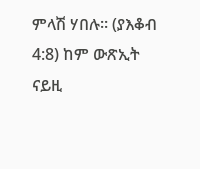ምላሽ ሃበሉ። (ያእቆብ 4:8) ከም ውጽኢት ናይዚ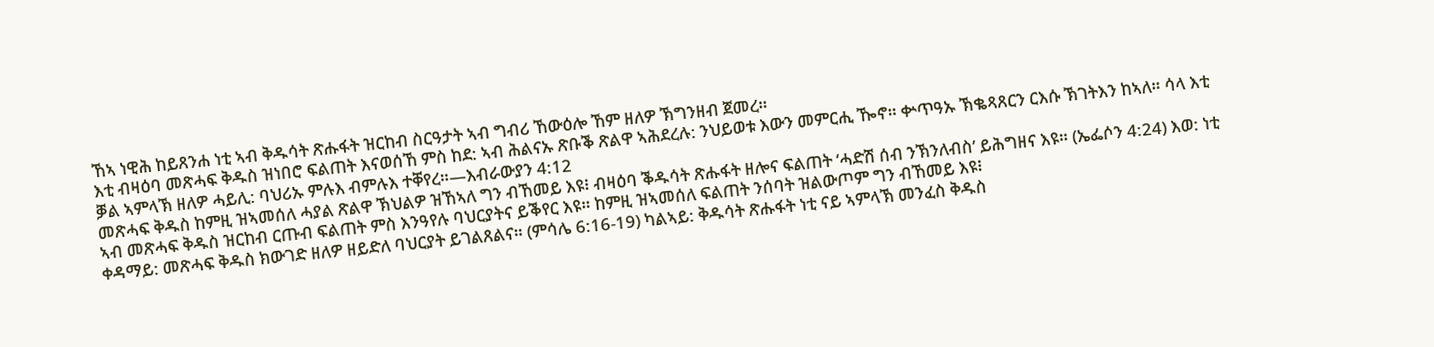ኸኣ ነዊሕ ከይጸንሐ ነቲ ኣብ ቅዱሳት ጽሑፋት ዝርከብ ስርዓታት ኣብ ግብሪ ኸውዕሎ ኸም ዘለዎ ኽግንዘብ ጀመረ።
እቲ ብዛዕባ መጽሓፍ ቅዱስ ዝነበሮ ፍልጠት እናወሰኸ ምስ ከደ: ኣብ ሕልናኡ ጽቡቕ ጽልዋ ኣሕደረሉ: ንህይወቱ እውን መምርሒ ዀኖ። ቍጥዓኡ ኽቈጻጸርን ርእሱ ኽገትእን ከኣለ። ሳላ እቲ ቓል ኣምላኽ ዘለዎ ሓይሊ: ባህሪኡ ምሉእ ብምሉእ ተቐየረ።—እብራውያን 4:12
መጽሓፍ ቅዱስ ከምዚ ዝኣመሰለ ሓያል ጽልዋ ኽህልዎ ዝኸኣለ ግን ብኸመይ እዩ፧ ብዛዕባ ቕዱሳት ጽሑፋት ዘሎና ፍልጠት ‘ሓድሽ ሰብ ንኽንለብስ’ ይሕግዘና እዩ። (ኤፌሶን 4:24) እወ: ነቲ ኣብ መጽሓፍ ቅዱስ ዝርከብ ርጡብ ፍልጠት ምስ እንዓየሉ ባህርያትና ይቕየር እዩ። ከምዚ ዝኣመሰለ ፍልጠት ንሰባት ዝልውጦም ግን ብኸመይ እዩ፧
ቀዳማይ: መጽሓፍ ቅዱስ ክውገድ ዘለዎ ዘይድለ ባህርያት ይገልጸልና። (ምሳሌ 6:16-19) ካልኣይ: ቅዱሳት ጽሑፋት ነቲ ናይ ኣምላኽ መንፈስ ቅዱስ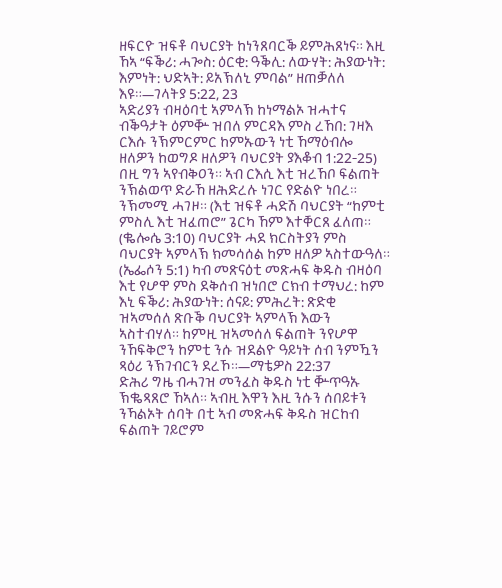ዘፍርዮ ዝፍቶ ባህርያት ከነንጸባርቕ ይምሕጸነና። እዚ ኸኣ “ፍቕሪ: ሓጐስ: ዕርቂ: ዓቕሊ: ለውሃት: ሕያውነት: እምነት: ህድኣት: ይአኽለኒ ምባል” ዘጠቓለለ እዩ።—ገላትያ 5:22, 23
ኣድሪያን ብዛዕባቲ ኣምላኽ ከነማልኦ ዝሓተና ብቕዓታት ዕምቝ ዝበለ ምርዳእ ምስ ረኸበ: ገዛእ ርእሱ ንኽምርምር ከምኡውን ነቲ ኸማዕብሎ ዘለዎን ከወግዶ ዘለዎን ባህርያት ያእቆብ 1:22-25) በዚ ግን ኣየብቅዐን። ኣብ ርእሲ እቲ ዝረኸቦ ፍልጠት ንኽልወጥ ድራኸ ዘሕድረሉ ነገር የድልዮ ነበረ።
ንኽመሚ ሓገዞ። (እቲ ዝፍቶ ሓድሽ ባህርያት “ከምቲ ምስሊ እቲ ዝፈጠሮ” ጌርካ ኸም እተቐርጸ ፈለጠ። (ቈሎሴ 3:10) ባህርያት ሓደ ክርስትያን ምስ ባህርያት ኣምላኽ ክመሳሰል ከም ዘለዎ ኣስተውዓለ። (ኤፌሶን 5:1) ካብ መጽናዕቲ መጽሓፍ ቅዱስ ብዛዕባ እቲ የሆዋ ምስ ደቅሰብ ዝነበሮ ርክብ ተማህረ: ከም እኒ ፍቕሪ: ሕያውነት: ሰናይ: ምሕረት: ጽድቂ ዝኣመሰለ ጽቡቕ ባህርያት ኣምላኽ እውን ኣስተብሃለ። ከምዚ ዝኣመሰለ ፍልጠት ንየሆዋ ንኸፍቅሮን ከምቲ ንሱ ዝደልዮ ዓይነት ሰብ ንምዃን ጻዕሪ ንኽገብርን ደረኾ።—ማቴዎስ 22:37
ድሕሪ ግዜ ብሓገዝ መንፈስ ቅዱስ ነቲ ቝጥዓኡ ኽቈጻጸሮ ኸኣለ። ኣብዚ እዋን እዚ ንሱን ሰበይቱን ንኻልኦት ሰባት በቲ ኣብ መጽሓፍ ቅዱስ ዝርከብ ፍልጠት ገይሮም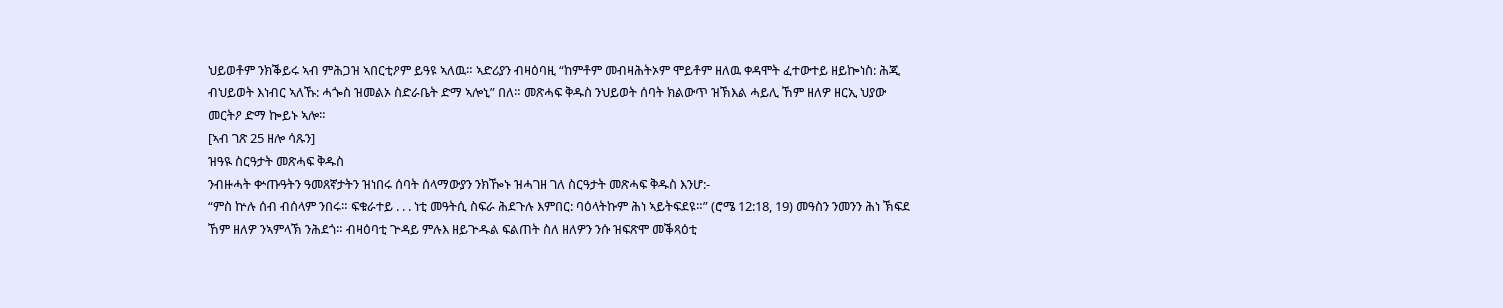ህይወቶም ንክቕይሩ ኣብ ምሕጋዝ ኣበርቲዖም ይዓዩ ኣለዉ። ኣድሪያን ብዛዕባዚ “ከምቶም መብዛሕትኦም ሞይቶም ዘለዉ ቀዳሞት ፈተውተይ ዘይኰነስ: ሕጂ ብህይወት እነብር ኣለኹ: ሓጐስ ዝመልኦ ስድራቤት ድማ ኣሎኒ” በለ። መጽሓፍ ቅዱስ ንህይወት ሰባት ክልውጥ ዝኽእል ሓይሊ ኸም ዘለዎ ዘርኢ ህያው መርትዖ ድማ ኰይኑ ኣሎ።
[ኣብ ገጽ 25 ዘሎ ሳጹን]
ዝዓዪ ስርዓታት መጽሓፍ ቅዱስ
ንብዙሓት ቍጡዓትን ዓመጸኛታትን ዝነበሩ ሰባት ሰላማውያን ንክዀኑ ዝሓገዘ ገለ ስርዓታት መጽሓፍ ቅዱስ እንሆ:-
“ምስ ኵሉ ሰብ ብሰላም ንበሩ። ፍቁራተይ . . . ነቲ መዓትሲ ስፍራ ሕደጉሉ እምበር: ባዕላትኩም ሕነ ኣይትፍደዩ።” (ሮሜ 12:18, 19) መዓስን ንመንን ሕነ ኽፍደ ኸም ዘለዎ ንኣምላኽ ንሕደጎ። ብዛዕባቲ ጕዳይ ምሉእ ዘይጕዱል ፍልጠት ስለ ዘለዎን ንሱ ዝፍጽሞ መቕጻዕቲ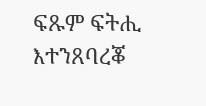ፍጹም ፍትሒ እተንጸባረቖ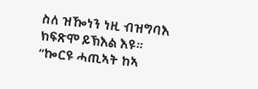ስለ ዝዀነን ነዚ ብዝግባእ ክፍጽሞ ይኽእል እዩ።
“ኰርዩ ሓጢኣት ከኣ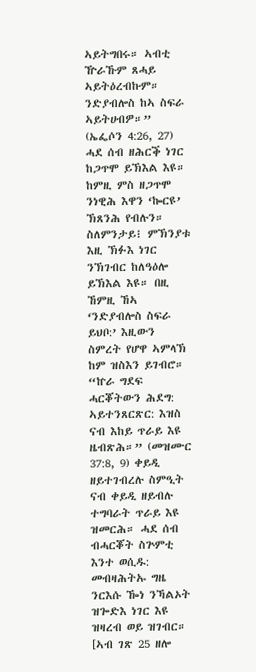ኣይትግበሩ። ኣብቲ ዅራኹም ጸሓይ ኣይትዕረብኩም። ንድያብሎስ ከኣ ስፍራ ኣይትሀብዎ።” (ኤፌሶን 4:26, 27) ሓደ ሰብ ዘሕርቕ ነገር ከጋጥሞ ይኽእል እዩ። ከምዚ ምስ ዘጋጥሞ ንነዊሕ እዋን ‘ኰርዩ’ ኽጸንሕ የብሉን። ስለምንታይ፧ ምኽንያቱ እዚ ኽፉእ ነገር ንኽገብር ከለዓዕሎ ይኽእል እዩ። በዚ ኸምዚ ኸኣ ‘ንድያብሎስ ስፍራ ይህቦ:’ እዚውን ስምረት የሆዋ ኣምላኽ ከም ዝስእን ይገብሮ።
“ኵራ ግደፍ ሓርቖትውን ሕደግ: ኣይተንጸርጽር: እዝስ ናብ እከይ ጥራይ እዩ ዜብጽሕ።” (መዝሙር 37:8, 9) ቀይዲ ዘይተገብረሉ ስምዒት ናብ ቀይዲ ዘይብሉ ተግባራት ጥራይ እዩ ዝመርሕ። ሓደ ሰብ ብሓርቖት ስጕምቲ እንተ ወሲዱ: መብዛሕትኡ ግዜ ንርእሱ ዀነ ንኻልኦት ዝጐድእ ነገር እዩ ዝዛረብ ወይ ዝገብር።
[ኣብ ገጽ 25 ዘሎ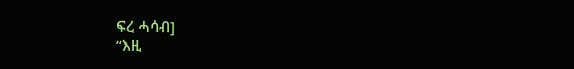ፍረ ሓሳብ]
“እዚ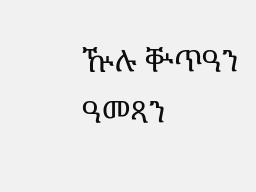ዅሉ ቝጥዓን ዓመጻን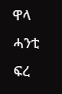ዋላ ሓንቲ ፍረ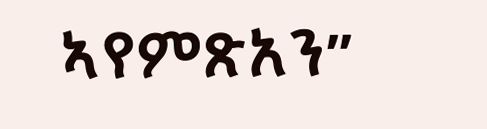ኣየምጽአን”